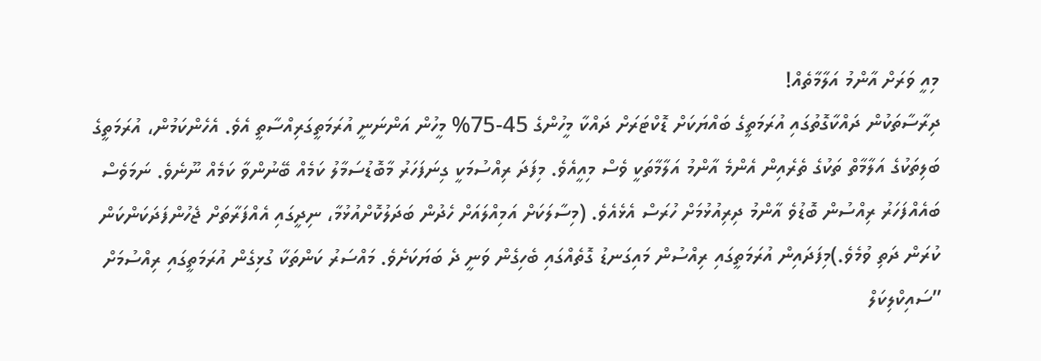މިއީ ވަރަށް އާންމު އަލާމާތެއް!
ދިރާސާތަކުން ދައްކާގޮތުގައި އުރަމަތީގެ ބައްޔަކަށް ޑޮކްޓަރަށް ދައްކާ މީހުންގެ 45-75% މީހުން އަންނަނީ އުރަމަތީގަރިއްސާތީ އެވެ. އެހެންކަމުން، އުރަމަތީގެ ބަލިތަކުގެ އަލާމާތް ތަކުގެ ތެރެއިން އެންމެ އާންމު އަލާމާތަކީ ވެސް މިއީއެވެ. މިފަދަ ރިއްސުމަކީ ގިނަފަހަރު މާބޮޑުސަމާލު ކަމެއް ބޭނުންވާ ކަމެއް ނޫނެވެ. ނަމަވެސް ބައެއްފަހަރު ރިއްސުން ބޮޑުވެ އާންމު ދިރިއުޅުމަށް ހުރަސް އެޅެއެވެ. (މިސާލަކަށް އަމިއްލައަށް ހެދުން ބަދަލުކޮށްއުޅުމާ، ނިދީގައި އެއްފަރާތަށް ޖެހުންފަދަކަންކަން ކުރަން ދަތި ވުމެވެ.)މިފަދައިން އުރަމަތީގައި ރިއްސުން މައިގަނޑު ގޮތެއްގައި ބެހިގެން ވަނީ ދެ ބަޔަކަށެވެ. މައްސަރު ކަންތަކާ ގުޅިގެން އުރަމަތީގައި ރިއްސުމަށް ”ސައިކްލިކަލް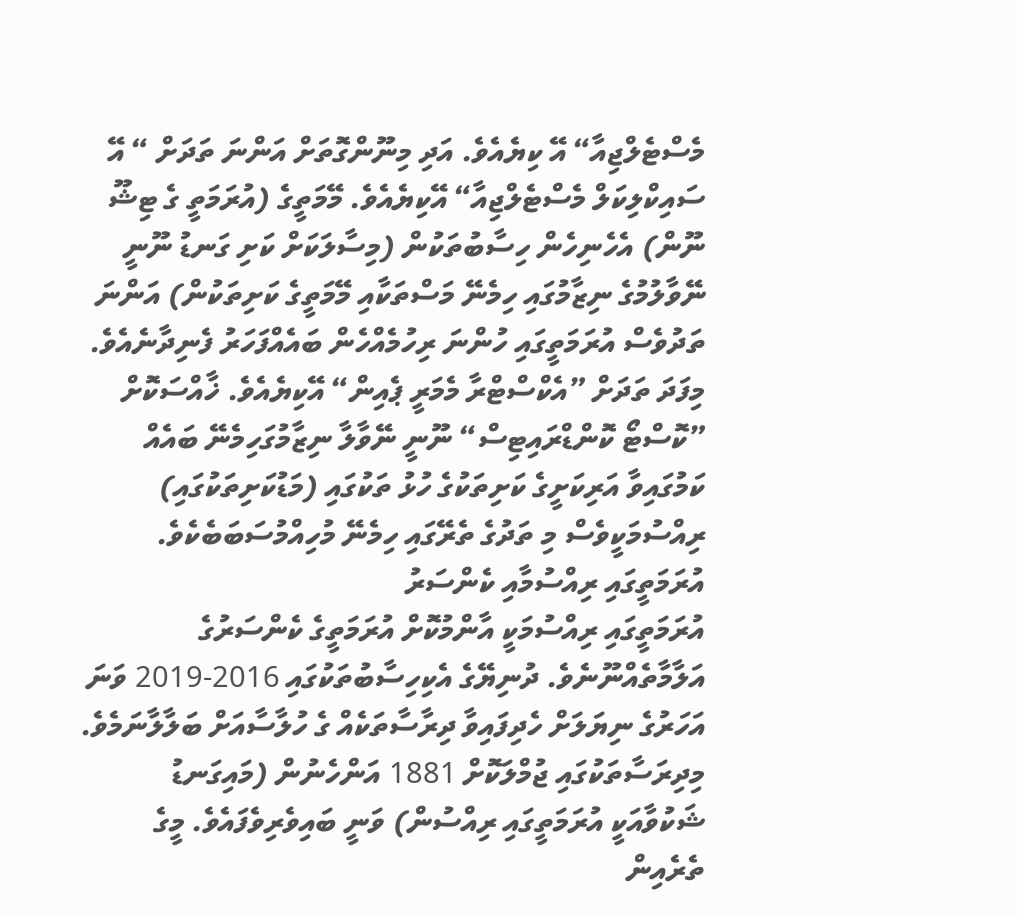މެސްޓެލްޖިއާ“ އޭ ކިޔެއެވެ. އަދި މިނޫންގޮތަށް އަންނަ ތަދަށް “ އޭ ސައިކްލިކަލް މެސްޓެލްޖިއާ“ އޭކިޔެއެވެ. މޭމަތީގެ (އުރަމަތީ ގެ ޓިޝޫ ނޫން) އެހެނިހެން ހިސާބުތަކުން (މިސާލަކަށް ކަށި ގަނޑު ނޫނީ ނޭވާލުމުގެ ނިޒާމުގައި ހިމެނޭ މަސްތަކާއި މޭމަތީގެ ކަށިތަކުން) އަންނަ ތަދުވެސް އުރަމަތީގައި ހުންނަ ރިހުމެއްހެން ބައެއްފަހަރު ފެނިދާނެއެވެ. މިފަދަ ތަދަށް ”އެކްސްޓްރާ މެމަރީ ޕެއިން“ އޭކިޔެއެވެ. ޚާއްސަކޮށް ”ކޮސްޓޯ ކޮންޑްރައިޓިސް“ ނޫނީ ނޭވާލާ ނިޒާމުގަހިމެނޭ ބައެއް ކަމުގައިވާ އަރިކަށީގެ ކަށިތަކުގެ ހުޅު ތަކުގައި (މަޑުކަށިތަކުގައި) ރިއްސުމަކީވެސް މި ތަދުގެ ތެރޭގައި ހިމެނޭ މުހިއްމުސަބަބެކެވެ.
އުރަމަތީގައި ރިއްސުމާއި ކެންސަރު
އުރަމަތީގައި ރިއްސުމަކީ އާންމުކޮށް އުރަމަތީގެ ކެންސަރުގެ އަލާމާތެއްނޫނެވެ. ދުނިޔޭގެ އެކިހިސާބުތަކުގައި 2016-2019 ވަނަ އަހަރުގެ ނިޔަލަށް ހެދިފައިވާ ދިރާސާތަކެއް ގެ ހުލާސާއަށް ބަލާލާނަމެވެ. މިދިރަސާތަކުގައި ޖުމްލަކޮށް 1881 އަންހެނުން (މައިގަނޑު ޝަކުވާއަކީ އުރަމަތީގައި ރިއްސުން) ވަނީ ބައިވެރިވެފައެވެ. މީގެ ތެރެއިން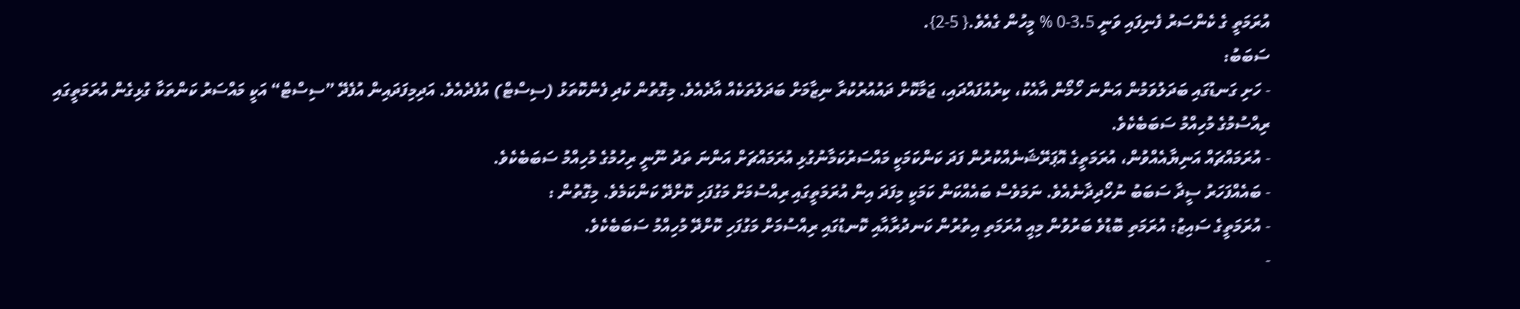އުރަމަތީ ގެ ކެންސަރު ފެނިފައި ވަނީ 3.5-0 % މީހުން ގެއެވެ.{ 5-2}.
ސަބަބު:
- ހަށި ގަނޑުގައި ބަދަލުވަމުން އަންނަ ހޯމޯން އާއެކު، ކިރުއުފައްދައި، ޖަމާކޮށް ދައުއުރުކުރާ ނިޒާމަށް ބަދަލުތަކެއް އާދެއެވެ. މިގޮތުން ކުދި ފެންކޮތަޅު (ސިސްޓް) އުފެދެއެވެ. އަދިމިފަދައިން އުފެދޭ ”ސިސްޓް“ އަކީ މައްސަރު ކަންތަކާ ގުޅިގެން އުރަމަތީގައި ރިއްސުމުގެ މުހިއްމު ސަބަބެކެވެ.
- އުރަމައްޗައް އަނިޔާއެއްވުން، އުރަމަތީގެ އޮޕަރޭޝަނެއްކުރުން ފަދަ ކަންކަމަކީ މައްސަރުކަމާނުގުޅި އުރަމައްޗަށް އަންނަ ތަދު ނޫނީ ރިހުމުގެ މުހިއްމު ސަބަބެކެވެ.
- ބައެއްފަހަރު ސީދާ ސަބަބު ނުހޯދިދާނެއެވެ. ނަމަވެސް ބައެއްކަން ކަމަކީ މިފަދަ އިން އުރަމަތީގައި ރިއްސުމަށް މަގުފަހި ކޮށްދޭ ކަންކަމެވެ. މިގޮތުން :
- އުރަމަތީގެ ސައިޒު: އުރަމަތި ބޮޑުވެ ބަރުވުން މިއީ އުރަމަތި އިތުރުން ކަނދުރާއާއި ކޮނޑުގައި ރިއްސުމަށް މަގުފަހި ކޮށްދޭ މުހިއްމު ސަބަބެކެވެ.
-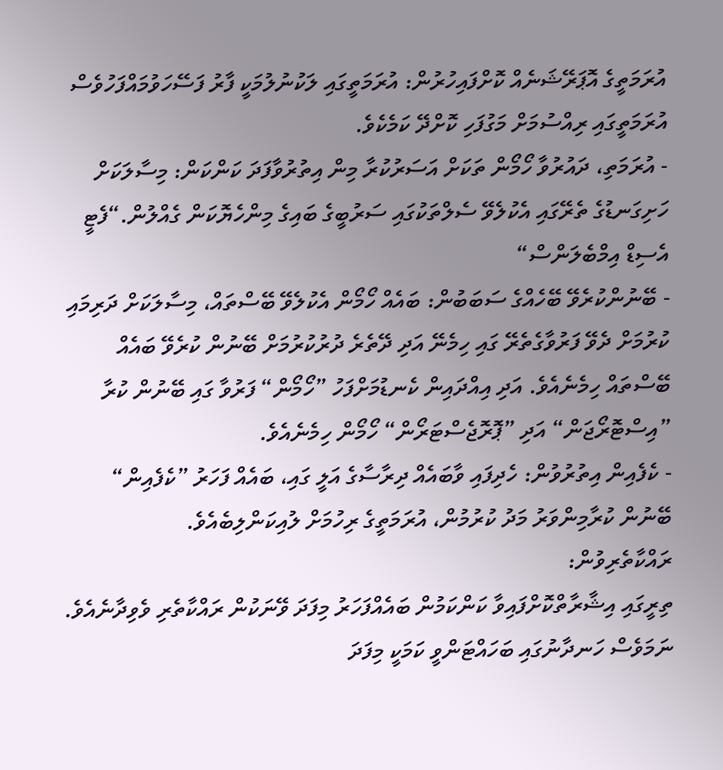އުރަމަތީގެ އޮޕަރޭޝަނެއް ކޮށްފައިހުރުން: އުރަމަތީގައި ލަކުނުލުމަކީ ފާރު ފަސޭހަވުމައްފަހުވެސް އުރަމަތީގައި ރިއްސުމަށް މަގުފަހި ކޮށްދޭ ކަމެކެވެ.
- އުރަމަތި، ދައުރުވާ ހޯމޯން ތަކަށް އަސަރުކުރާ މިން އިތުރުވާފަދަ ކަންކަން: މިސާލަކަށް ހަށިގަނޑުގެ ތެރޭގައި އެކުލެވޭ ސެލްތަކުގައި ސަރުބީގެ ބައިގެ މިންހެޔޮކަން ގެއްލުން.“ފެޓީ އެސިޑް އިމްބެލަންސް“
- ބޭނުންކުރެވޭ ބޭހެއްގެ ސަބަބުން: ބައެއް ހޯމޯން އެކުލެވޭ ބޭސްތައް، މިސާލަކަށް ދަރިމައި ކުރުމަށް ދެވޭ ފަރުވާގެތެރޭ ގައި ހިމެނޭ އަދި ދޭތެރެ ދުރުކުރުމަށް ބޭނުން ކުރެވޭ ބައެއް ބޭސްތައް ހިމެނެއެވެ. އަދި އިއްދައިން ކެނޑުމަށްފަހު ”ހޯމޯން“ ފަރުވާ ގައި ބޭނުން ކުރާ ”އިސްޓޮރޯޖަން“ އަދި ”ޕޮރޮޖެސްޓަރޯން“ ހޯމޯން ހިމެނެއެވެ.
- ކެފެއިން އިތުރުވުން: ހެދިފައި ވާބައެއް ދިރާސާގެ އަލީ ގައި، ބައެއް ފަހަރު ”ކެފެއިން“ ބޭނުން ކުރާމިންވަރު މަދު ކުރުމުން، އުރަމަތީގެ ރިހުމަށް ލުއިކަންލިބެއެވެ.
ރައްކާތެރިވުން:
ތިރީގައި އިޝާރާތްކޮށްފައިވާ ކަންކަމުން ބައެއްފަހަރު މިފަދަ ވޭނަކުން ރައްކާތެރި ވެވިދާނެއެވެ. ނަމަވެސް ހަނދާނުގައި ބަހައްޓަންވީ ކަމަކީ މިފަދަ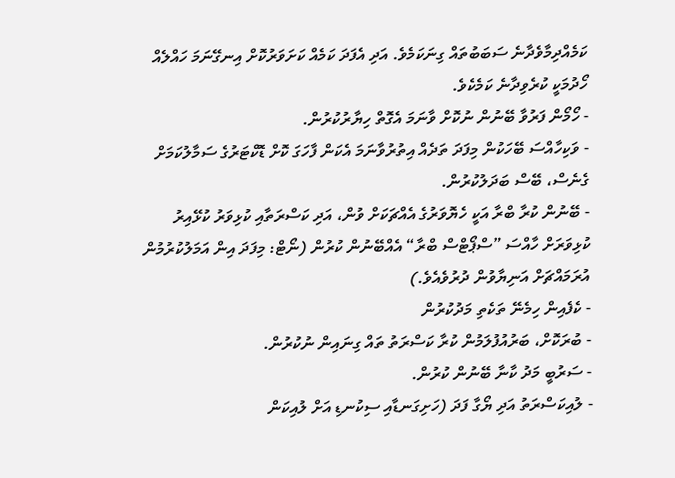ކަމެއްދިމާވެދާނެ ސަބަބުތައް ގިނަކަމެވެ. އަދި އެފަދަ ކަމެއް ކަށަވަރުކޮށް އިނގޭނަމަ ހައްލެއް ހޯދުމަކީ ކުރެވިދާނެ ކަމެކެވެ.
- ހޯމޯން ފަރުވާ ބޭނުން ނުކޮށް ވާނަމަ އެގޮތް ހިޔާރުކުރުން.
- ވަކިހާއްސަ ބޭހަކުން މިފަދަ ތަދެއް އިތުރުވާނަމަ އެކަން ފާހަގަ ކޮށް ޑޮކްޓަރުގެ ސަމާލުކަމަށް ގެނެސް، ބޭސް ބަދަލުކުރުން.
- ބޭނުން ކުރާ ބްރާ އަކީ ހެޔޮވަރުގެ އެއްޗަކަށް ވުން، އަދި ކަސްރަތާއި ކުޅިވަރު ކުޅޭއިރު ކުޅިވަރަށް ހާއްސަ ”ސްޕޯޓްސް ބްރާ“ އެއްބޭނުން ކުރުން (ނޯޓް: މިފަދަ އިން އަމަލުކުރުމުން އުރަމައްޗަށް އަނިޔާވުން ދުރުވެއެވެ.)
- ކެފެއިން ހިމެނޭ ތަކެތި މަދުކުރުން
- ބުރަކޮށް، ބަރުއުފުލަމުން ކުރާ ކަސްރަތު ތައް ގިނައިން ނުކުރުން.
- ސަރުބީ މަދު ކާނާ ބޭނުން ކުރުން.
- ލުއިކަސްރަތު އަދި ޔޯގާ ފަދަ (ހަށިގަނޑާއި ސިކުނޑި އަށް ލުއިކަން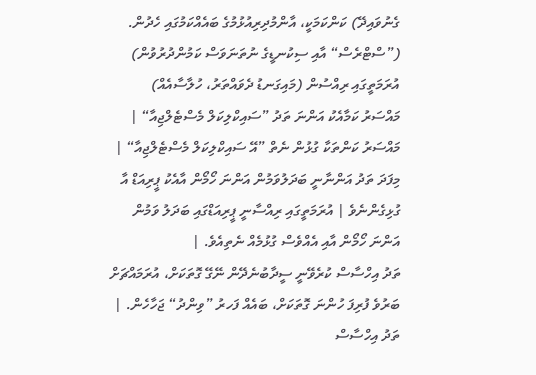ގެނުވައިދޭ) ކަންކަމަކީ، އާންމުދިރިއުޅުމުގެ ބައެއްކަމުގައި ހެދުން. (”ސްޓްރެސް“ އާއި ސިކުނޑީގެ ނުތަނަވަސް ކަމުންދުރުވުން)
އުރަމަތީގައި ރިއްސުން (މައިގަނޑު ދެވައްތަރު، ހުލާސާއެއް)
މައްސަރު ކަމާއެކު އަންނަ ތަދު ”ސައިކްލިކަލް މެސްޓެލްޖިއާ“ | މައްސަރު ކަންތަކާ ގުޅުން ނެތް ”އޭ ސައިކްލިކަލް މެސްޓެލްޖިއާ“ |
މިފަދަ ތަދު އަންނާނީ ބަދަލުވަމުން އަންނަ ހޯމޯން އާއެކު ޕީރިއަޑް އާ ގުޅިގެންނެވެ | އުރަމަތީގައި ރިއްސާނީ ޕީރިއަޑްގައި ބަދަލު ވަމުން އަންނަ ހޯމޯން އާއި އެއްވެސް ގުޅުމެއް ނެތިއެވެ. |
ތަދު އިހްސާސް ކުރެވޭނީ ސީދާބުނެދޭން ނޭގޭ ގޮތަކަށް، އުރަމައްޗަށް ބަރުވެ ފުރިފަ ހުންނަ ގޮތަކަށް، ބައެއް ފަހރު ”ވިންދު“ ޖަހާހެން. | ތަދު އިހްސާސް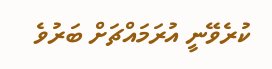ކުރެވޭނީ އުރަމައްޗަށް ބަރުވެ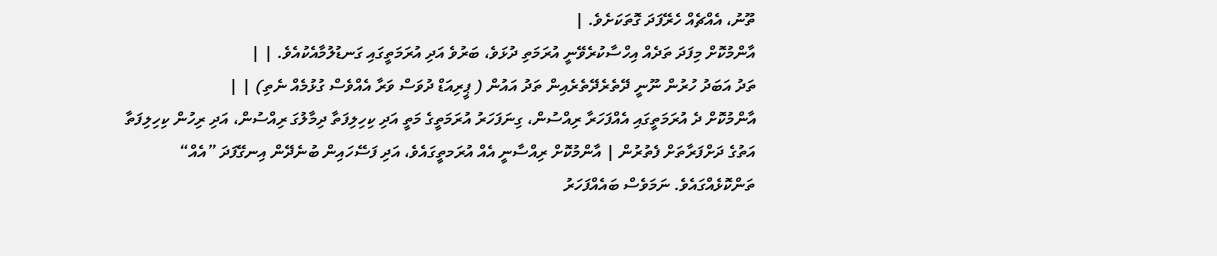ތޫނު، އެއްޗެއް ހެރޭފަދަ ގޮތަކަށެވެ. |
އާންމުކޮށް މިފަދަ ތަދެއް އިހްސާކުރެވޭނީ އުރަމަތި ދުޅަވެ، ބަރުވެ އަދި އުރަމަތީގައި ގަނޑުލުމާއެކުއެވެ. | |
ތަދު އަބަދު ހުރުން ނޫނީ ދޭތެރެދޭތެރެއިން ތަދު އައުން ( ޕީރިއަޑް ދުވަސް ވަރާ އެއްވެސް ގުޅުމެއް ނެތި) | |
އާންމުކޮށް ދެ އުރަމަތީގައި އެއްފަހަރާ ރިއްސުން، ގިނަފަހަރު އުރަމަތީގެ މަތީ އަދި ކިހިލިފަތާ ދިމާލުގަ ރިއްސުން، އަދި ރިހުން ކިހިލިފަތާ އަތުގެ ދަށްފަރާތަށް ފެތުރުން | އާންމުކޮށް ރިއްސާނީ އެއް އުރަމތީގައެވެ، އަދި ފަސޭހައިން ބުނެދޭން އިނގޭފަދަ ”އެއް“ ތަންކޮޅެއްގައެވެ. ނަމަވެސް ބައެއްފަހަރު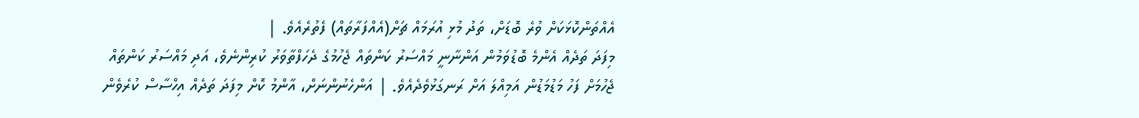އެއްތަންކޮޅަކަށް ވުރެ ބޮޑަށް، ތަދު މުޅި އުރަމައް ޗަށް(އެއްފަރާތައް) ފެތުރެއެވެ. |
މިފަދަ ތަދެއް އެންމެ ބޮޑުވަމުން އަންނާނީ މައްސަރު ކަންތައް ޖެހުމުގެ ދެހަފްތާވަރު ކުރިންނެވެ، އަދި މައްސަރު ކަންތައް ޖެހުމަށް ފަހު މަޑުމަޑުން އަމިއްލަ އަށް ރަނގަޅުވެދެއެވެ. | އަންހެނުންނަށް، އާންމު ކޮށް މިފަދަ ތަދެއް އިހްސާސް ކުރެވެން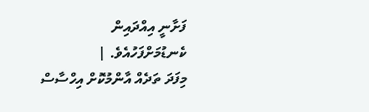ފަށާނީ އިއްދައިން ކެނޑުމަށްފަހުއެވެ. |
މިފަދަ ތަދެއް އާންމުކޮށް އިހްސާސް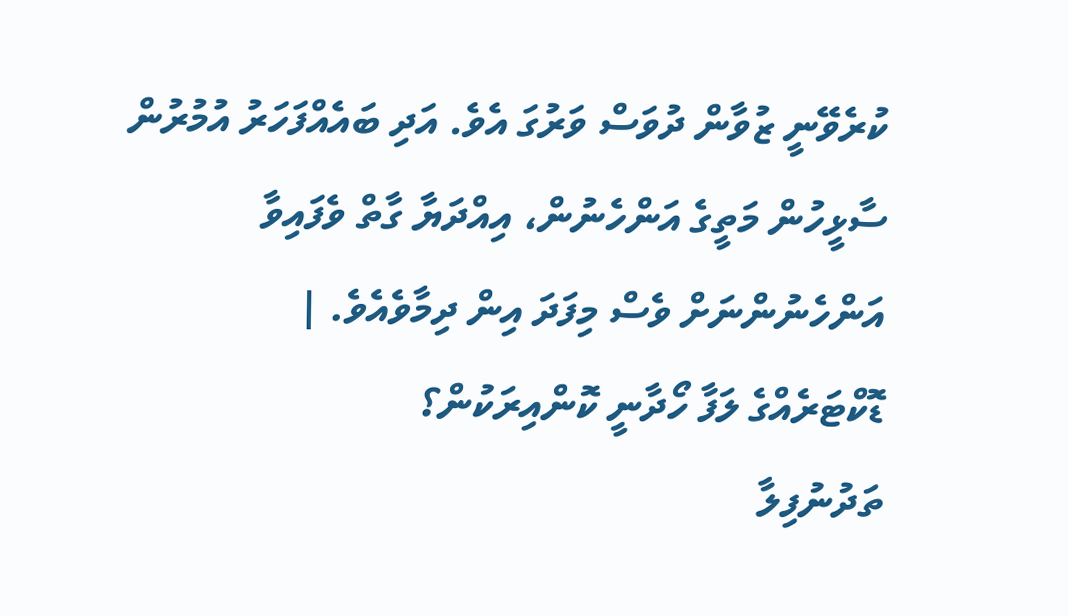ކުރެވޭނީ ޒުވާން ދުވަސް ވަރުގަ އެވެ. އަދި ބައެއްފަހަރު އުމުރުން ސާޅީހުން މަތީގެ އަންހެނުން، އިއްދަޔާ ގާތް ވެފައިވާ އަންހެނުންނަށް ވެސް މިފަދަ އިން ދިމާވެއެވެ. |
ޑޮކްޓަރެއްގެ ލަފާ ހޯދާނީ ކޮންއިރަކުން؟
ތަދުނުފިލާ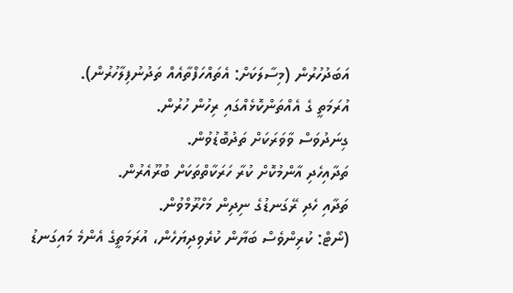އަބަދުހުރުން (މިސާލަކަށް: އެތައްހަފްތާއެއް ތަދުނުފިލާހުރުން).
އުރަމަތީ ގެ އެއްތަންކޮޅެއްގައި ރިހުން ހުރުން.
ގިނަދުވަސް ވާވަރަކަށް ތަދުބޮޑުވުން.
ތަދާއިހެދި އާންމުކޮށް ކުރާ ހަރަކާތްތަކަށް ބުރޫއެރުން.
ތަދާއި ހެދި ރޭގަނޑުގެ ނިދިން މަހްރޫމްވުން.
(ނޯޓް: ކުރިންވެސް ބަޔާން ކުރެވިދިޔަހެން، އުރަމަތީގެ އެންމެ މައިގަނޑު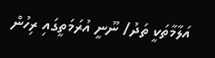އަލާމާތަކީ ތަދު/ ނޫނީ އުރަމަތީގައި ރިހުން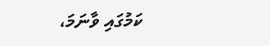ކަމުގައި ވާނަމަ،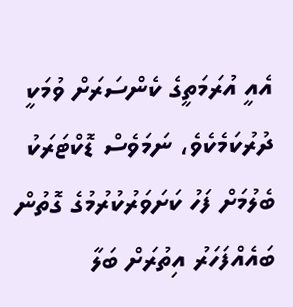އެއީ އުރަމަތީގެ ކެންސަރަށް ވުމަކީ ދުރުކަމެކެވެ، ނަމަވެސް ޑޮކްޓަރަކު ބެލުމަށް ފަހު ކަށަވަރުކުރުމުގެ ގޮތުން ބައެއްފަހަރު އިތުރަށް ބަލާ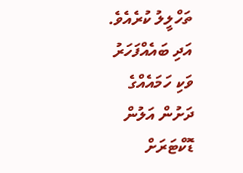ތަހްލީލު ކުރެއެވެ. އަދި ބައެއްފަހަރު ވަކި ހަމައެއްގެ ދަށުން އަލުން ޑޮކްޓަރަށް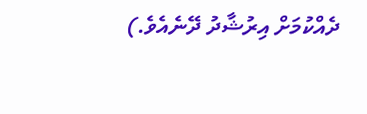ދެއްކުމަށް އިރުޝާދު ދޭނެއެވެ.)